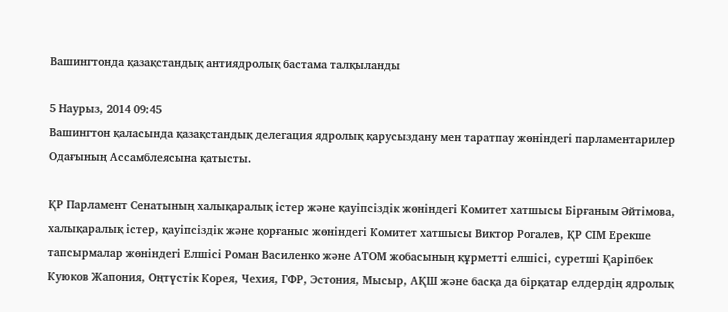Вашингтонда қазақстандық антиядролық бастама талқыланды

5 Наурыз, 2014 09:45
Вашингтон қаласында қазақстандық делегация ядролық қарусыздану мен таратпау жөніндегі парламентарилер Одағының Ассамблеясына қатысты.

ҚР Парламент Сенатының халықаралық істер және қауіпсіздік жөніндегі Комитет хатшысы Бірғаным Әйтімова, халықаралық істер, қауіпсіздік және қорғаныс жөніндегі Комитет хатшысы Виктор Рогалев, ҚР СІМ Ерекше тапсырмалар жөніндегі Елшісі Роман Василенко және АТОМ жобасының құрметті елшісі, суретші Қаріпбек Куюков Жапония, Оңтүстік Корея, Чехия, ГФР, Эстония, Мысыр, АҚШ және басқа да бірқатар елдердің ядролық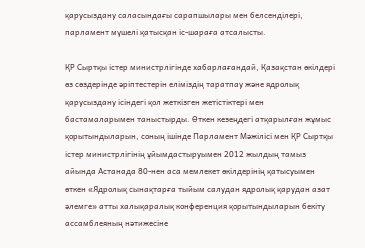қарусыздану саласындағы сарапшылары мен белсенділері, парламент мүшелі қатысқан іс-шараға атсалысты.

ҚР Сыртқы істер министрлігінде хабарлағандай, Қазақстан өкілдері өз сөздерінде әріптестерін еліміздің таратпау және ядролық қарусыздану ісіндегі қол жеткізген жетістіктері мен бастамаларымен таныстырды. Өткен кезеңдегі атқарылған жұмыс қорытындыларын, соның ішінде Парламент Мәжілісі мен ҚР Сыртқы істер министрлігінің ұйымдастыруымен 2012 жылдың тамыз айында Астанада 80-нен аса мемлекет өкілдерінің қатысуымен өткен «Ядролық сынақтарға тыйым салудан ядролық қарудан азат әлемге» атты халықаралық конференция қорытындыларын бекіту ассамблеяның нәтижесіне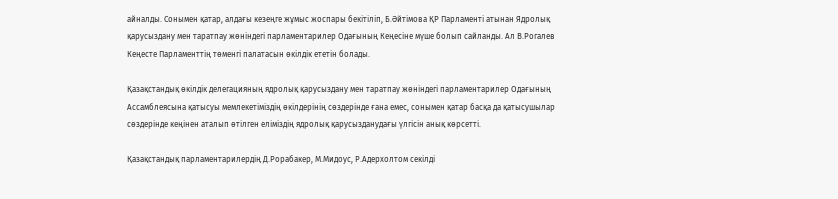айналды. Сонымен қатар, алдағы кезеңге жұмыс жоспары бекітіліп, Б.Әйтімова ҚР Парламенті атынан Ядролық қарусыздану мен таратпау жөніндегі парламентарилер Одағының Кеңесіне мүше болып сайланды. Ал В.Рогалев Кеңесте Парламенттің төменгі палатасын өкілдік ететін болады.

Қазақстандық өкілдік делегацияның ядролық қарусыздану мен таратпау жөніндегі парламентарилер Одағының Ассамблеясына қатысуы мемлекетіміздің өкілдерінің сөздерінде ғана емес, сонымен қатар басқа да қатысушылар сөздерінде кеңінен аталып өтілген еліміздің ядролық қарусызданудағы үлгісін анық көрсетті.

Қазақстандық парламентарилердің Д.Рорабакер, М.Мидоус, Р.Адерхолтом секілді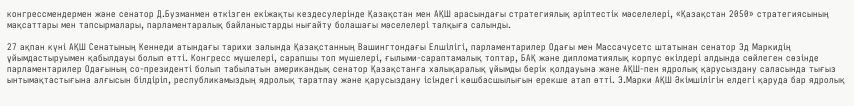конгрессмендермен және сенатор Д.Бузманмен өткізген екіжақты кездесулерінде Қазақстан мен АҚШ арасындағы стратегиялық әріптестік мәселелері, «Қазақстан 2050» стратегиясының мақсаттары мен тапсырмалары, парламентаралық байланыстарды нығайту болашағы мәселелері талқыға салынды.

27 ақпан күні АҚШ Сенатының Кеннеди атындағы тарихи залында Қазақстанның Вашингтондағы Елшілігі, парламентарилер Одағы мен Массачусетс штатынан сенатор Эд Маркидің ұйымдастыруымен қабылдауы болып өтті. Конгресс мүшелері, сарапшы топ мүшелері, ғылыми-сараптамалық топтар, БАҚ және дипломатиялық корпус өкілдері алдында сөйлеген сөзінде парламентарилер Одағының со-президенті болып табылатын американдық сенатор Қазақстанға халықаралық ұйымды берік қолдауына және АҚШ-пен ядролық қарусыздану саласында тығыз ынтымақтастығына алғысын білдіріп, республикамыздың ядролық таратпау және қарусыздану ісіндегі көшбасшылығын ерекше атап өтті. Э.Марки АҚШ Әкімшілігін елдегі қаруда бар ядролық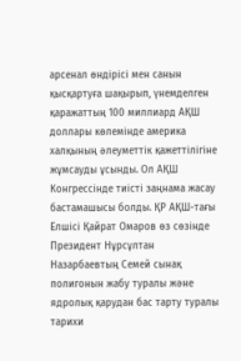арсенал өндірісі мен санын қысқартуға шақырып, үнемделген қаражаттың 100 миллиард АҚШ доллары көлемінде америка халқының әлеуметтік қажеттілігіне жұмсауды ұсынды. Ол АҚШ Конгрессінде тиісті заңнама жасау бастамашысы болды. ҚР АҚШ-тағы Елшісі Қайрат Омаров өз сөзінде Президент Нұрсұлтан Назарбаевтың Семей сынақ полигонын жабу туралы және ядролық қарудан бас тарту туралы тарихи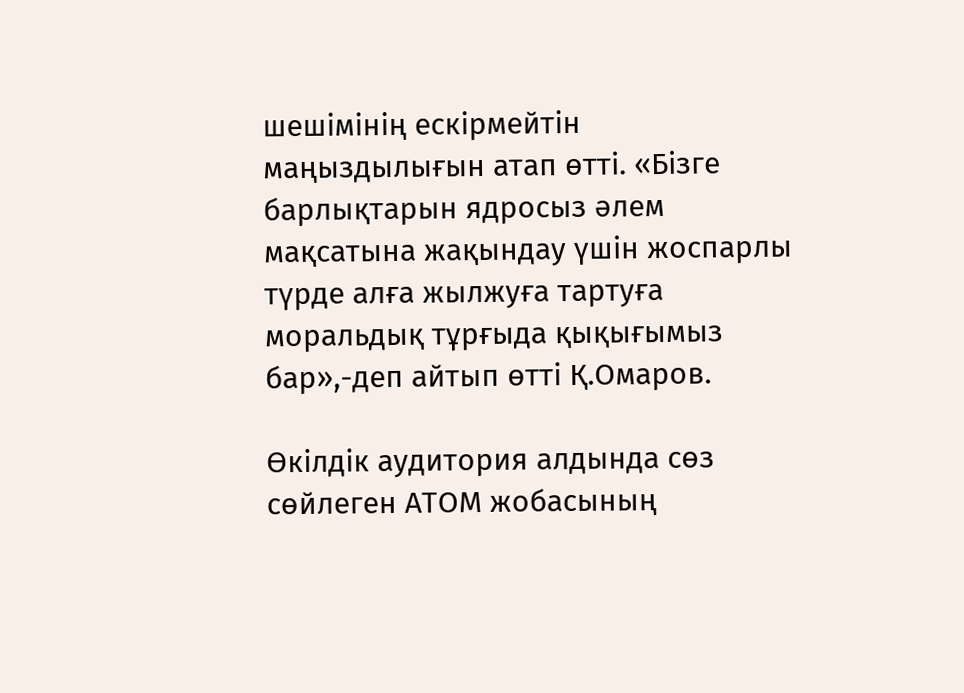шешімінің ескірмейтін маңыздылығын атап өтті. «Бізге барлықтарын ядросыз әлем мақсатына жақындау үшін жоспарлы түрде алға жылжуға тартуға моральдық тұрғыда қықығымыз бар»,-деп айтып өтті Қ.Омаров.

Өкілдік аудитория алдында сөз сөйлеген АТОМ жобасының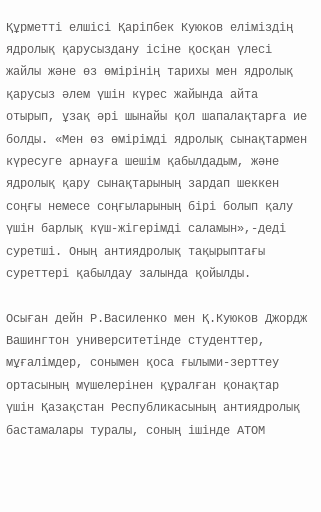Құрметті елшісі Қаріпбек Куюков еліміздің ядролық қарусыздану ісіне қосқан үлесі жайлы және өз өмірінің тарихы мен ядролық қарусыз әлем үшін күрес жайында айта отырып, ұзақ әрі шынайы қол шапалақтарға ие болды. «Мен өз өмірімді ядролық сынақтармен күресуге арнауға шешім қабылдадым, және ядролық қару сынақтарының зардап шеккен соңғы немесе соңғыларының бірі болып қалу үшін барлық күш-жігерімді саламын»,-деді суретші. Оның антиядролық тақырыптағы суреттері қабылдау залында қойылды.

Осыған дейн Р.Василенко мен Қ.Куюков Джордж Вашингтон университетінде студенттер, мұғалімдер, сонымен қоса ғылыми-зерттеу ортасының мүшелерінен құралған қонақтар үшін Қазақстан Республикасының антиядролық бастамалары туралы, соның ішінде АТОМ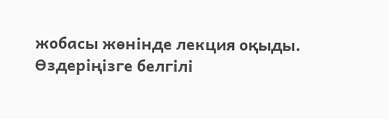жобасы жөнінде лекция оқыды.
Өздеріңізге белгілі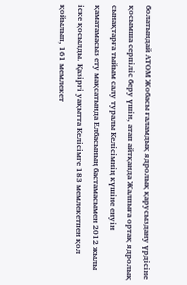болатындай АТОМ Жобасы ғаламдық ядролық қарусыздану үрдісіне қосымша серпіліс беру үшін, атап айтқанда Жалпыға ортақ ядролық сынақтарға тыйым салу туралы Келісімнің күшіне енуін қаматамасыз ету мақсатында Елбасының бастамасымен 2012 жылы іске қосылды. Қазіргі уақытта Келісімге 183 мемлекетпен қол қойылып, 161 мемлекет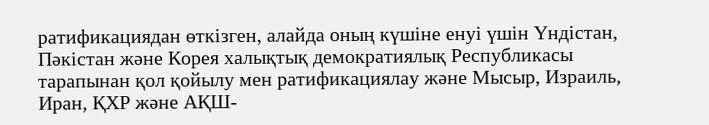ратификациядан өткізген, алайда оның күшіне енуі үшін Үндістан, Пәкістан және Корея халықтық демократиялық Республикасы тарапынан қол қойылу мен ратификациялау және Мысыр, Израиль, Иран, ҚХР және АҚШ-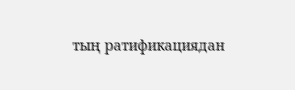тың ратификациядан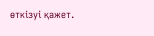өткізуі қажет.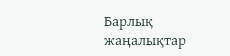Барлық жаңалықтар